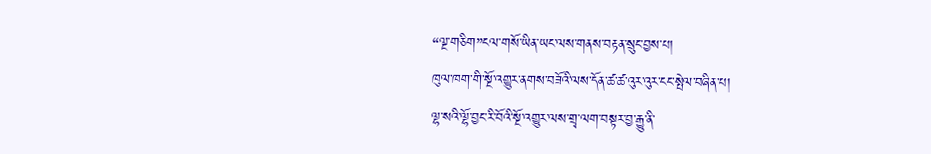“ལྔ་གཅིག”ངལ་གསོ་ཡིན་ཡང་ལས་གནས་བརྟན་སྲུང་བྱས་པ།
ཁུལ་ཁག་གི་སྔོ་འགྱུར་ནགས་བཟོའི་ལས་དོན་ཚ་ཚ་འུར་འུར་ངང་སྤེལ་བཞིན་པ།
ལྷ་སའི་ལྷོ་བྱང་རི་བོའི་སྔོ་འགྱུར་ལས་གྲྭ་ལག་བསྟར་བྱ་རྒྱུ་ནི་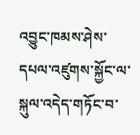འབྱུང་ཁམས་ཤེས་དཔལ་འཛུགས་སྐྱོང་ལ་སྐུལ་འདེད་གཏོང་བ་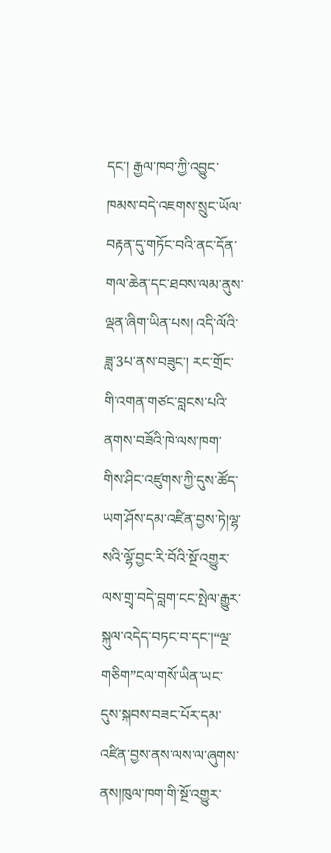དང་། རྒྱལ་ཁབ་ཀྱི་འབྱུང་ཁམས་བདེ་འཇགས་སྲུང་ཡོལ་བརྟན་དུ་གཏོང་བའི་ནང་དོན་གལ་ཆེན་དང་ཐབས་ལམ་ནུས་ལྡན་ཞིག་ཡིན་པས། འདི་ལོའི་ཟླ་3པ་ནས་བཟུང་། རང་གྲོང་གི་འགན་གཙང་བླངས་པའི་ནགས་བཟོའི་ཁེ་ལས་ཁག་གིས་ཤིང་འཛུགས་ཀྱི་དུས་ཚོད་ཡག་ཤོས་དམ་འཛིན་བྱས་ཏེ།ལྷ་སའི་ལྷོ་བྱང་རི་བོའི་སྔོ་འགྱུར་ལས་གྲྭ་བདེ་བླག་ངང་སྤེལ་རྒྱུར་སྐུལ་འདེད་བཏང་བ་དང་།“ལྔ་གཅིག”ངལ་གསོ་ཡིན་ཡང་དུས་སྐབས་བཟང་པོར་དམ་འཛིན་བྱས་ནས་ལས་ལ་ཞུགས་ནས།ཁུལ་ཁག་གི་སྔོ་འགྱུར་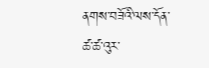ནགས་བཟོའི་ལས་དོན་ཚ་ཚ་འུར་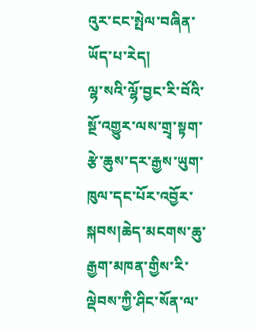འུར་ངང་སྤེལ་བཞིན་ཡོད་པ་རེད།
ལྷ་སའི་ལྷོ་བྱང་རི་བོའི་སྔོ་འགྱུར་ལས་གྲྭ་སྟག་རྩེ་ཆུས་དར་རྒྱས་ཡུག་ཁུལ་དང་པོར་འབྱོར་སྐབས།ཆེད་མངགས་ཆུ་རྒྱག་མཁན་གྱིས་རི་ལྡེབས་ཀྱི་ཤིང་སོན་ལ་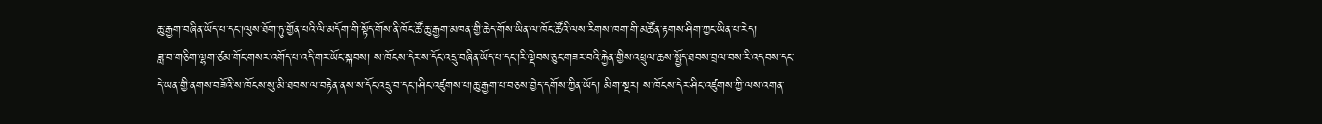ཆུ་རྒྱག་བཞིན་ཡོད་པ་དང་།ལུས་ཐོག་ཏུ་གྱོན་པའི་ལི་མདོག་གི་སྟོད་གོས་ནི་ཁོང་ཚོ་ཆུ་རྒྱག་མཁན་གྱི་ཆེད་གོས་ཡིན་ལ་ཁོང་ཚོའི་ལས་རིགས་ཁག་གི་མཚོན་རྟགས་ཤིག་ཀྱང་ཡིན་པ་རེད།
ཟླ་བ་གཅིག་ལྷག་ཙམ་གོང་གསར་འགོད་པ་འདི་གར་ཡོང་སྐབས། ས་ཁོངས་དེར་ས་དོང་འདྲུ་བཞིན་ཡོད་པ་དང་།རི་ལྡེབས་ཅུང་གཟར་བའི་རྐྱེན་གྱིས་འཕྲུལ་ཆས་སྤྱོད་ཐབས་བྲལ་བས་རི་འདབས་དང་དེ་ཡན་གྱི་ནགས་བཟོའི་ས་ཁོངས་སུ་མི་ཐབས་ལ་བརྟེན་ནས་ས་དོང་འདྲུ་བ་དང་།ཤིང་འཛུགས་པ།ཆུ་རྒྱག་པ་བཅས་བྱེད་དགོས་ཀྱིན་ཡོད། མིག་སྔར། ས་ཁོངས་དེར་ཤིང་འཛུགས་ཀྱི་ལས་འགན་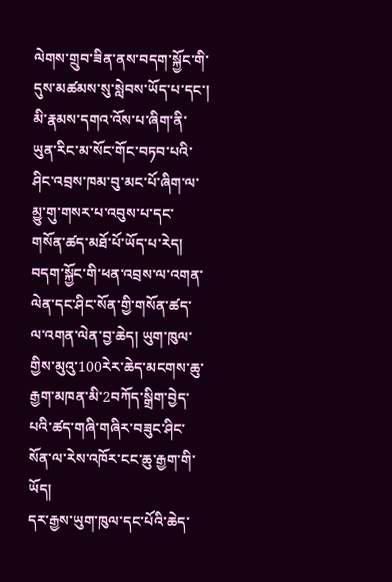ལེགས་གྲུབ་ཟིན་ནས་བདག་སྐྱོང་གི་དུས་མཚམས་སུ་སླེབས་ཡོད་པ་དང་། མི་རྣམས་དགའ་འོས་པ་ཞིག་ནི་ཡུན་རིང་མ་སོང་གོང་བཏབ་པའི་ཤིང་འབྲས་ཁམ་བུ་མང་པོ་ཞིག་ལ་མྱུ་གུ་གསར་པ་འབུས་པ་དང་གསོན་ཚད་མཐོ་པོ་ཡོད་པ་རེད། བདག་སྐྱོང་གི་ཕན་འབྲས་ལ་འགན་ལེན་དང་ཤིང་སོན་གྱི་གསོན་ཚད་ལ་འགན་ལེན་བྱ་ཆེད། ཡུག་ཁུལ་གྱིས་མུའུ་100རེར་ཆེད་མངགས་ཆུ་རྒྱག་མཁན་མི་2བཀོད་སྒྲིག་བྱེད་པའི་ཚད་གཞི་གཞིར་བཟུང་ཤིང་སོན་ལ་རེས་འཁོར་ངང་ཆུ་རྒྱག་གི་ཡོད།
དར་རྒྱས་ཡུག་ཁུལ་དང་པོའི་ཆེད་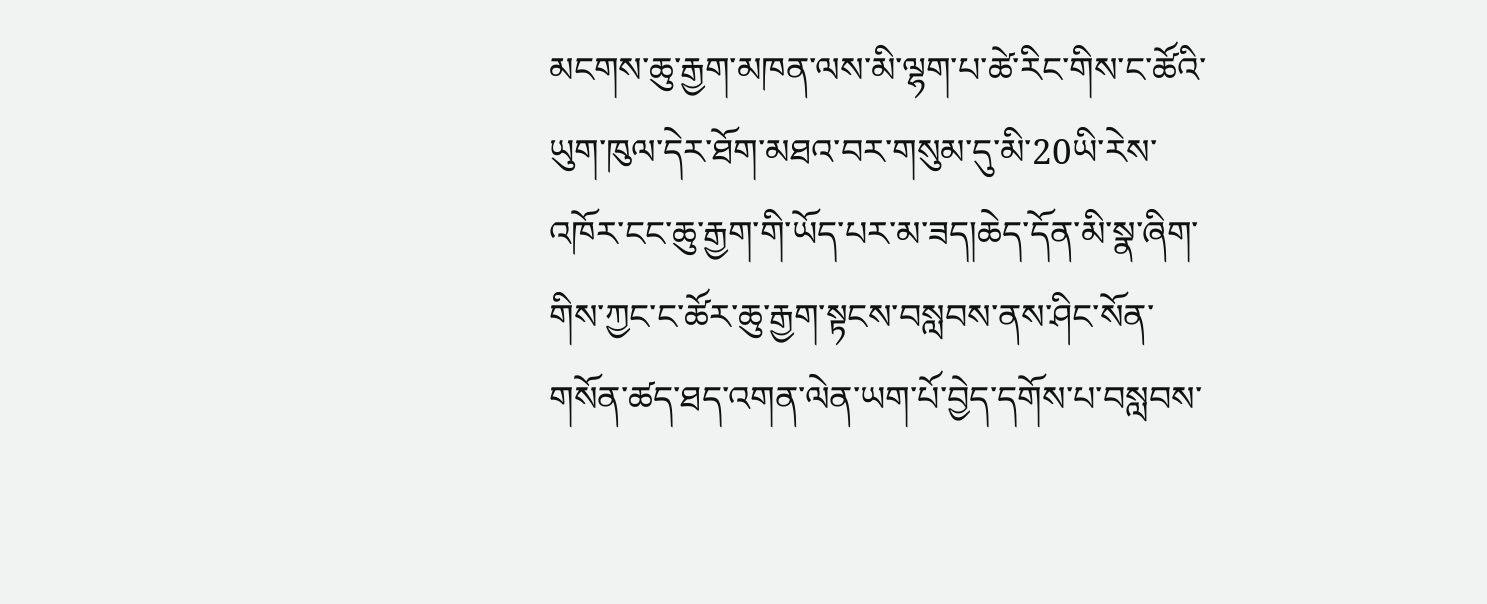མངགས་ཆུ་རྒྱག་མཁན་ལས་མི་ལྷག་པ་ཚེ་རིང་གིས་ང་ཚོའི་ཡུག་ཁུལ་དེར་ཐོག་མཐའ་བར་གསུམ་དུ་མི་20ཡི་རེས་འཁོར་ངང་ཆུ་རྒྱག་གི་ཡོད་པར་མ་ཟད།ཆེད་དོན་མི་སྣ་ཞིག་གིས་ཀྱང་ང་ཚོར་ཆུ་རྒྱག་སྟངས་བསླབས་ནས་ཤིང་སོན་གསོན་ཚད་ཐད་འགན་ལེན་ཡག་པོ་བྱེད་དགོས་པ་བསླབས་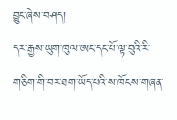བྱུང་ཞེས་བཤད།
དར་རྒྱས་ཡུག་ཁུལ་ཨང་དང་པོ་ལྟ་བུའི་རི་གཅིག་གི་བར་ཐག་ཡོད་པའི་ས་ཁོངས་གཞན་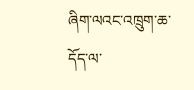ཞིག་ལའང་འཁྲུག་ཆ་དོད་ལ་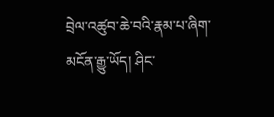བྲེལ་འཚུབ་ཆེ་བའི་རྣམ་པ་ཞིག་མངོན་རྒྱུ་ཡོད། ཤིང་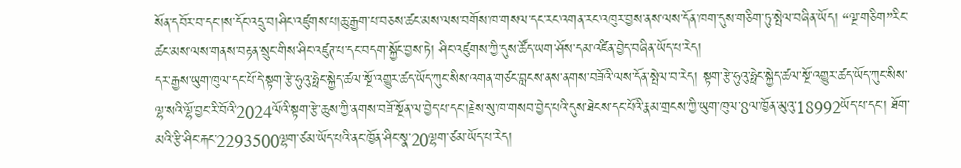སོན་དབོར་བ་དང་།ས་དོང་འདྲུ་བ།ཤིང་འཛུགས་པ།ཆུ་རྒྱག་པ་བཅས་ཚང་མས་ལས་བགོས་ཁ་གསལ་དང་རང་འགན་རང་འཁུར་བྱས་ནས་ལས་དོན་ཁག་དུས་གཅིག་ཏུ་སྤེལ་བཞིན་ཡོད། “ལྔ་གཅིག”རིང་ཚང་མས་ལས་གནས་བརྟན་སྲུང་གིས་ཤིང་འཛུཊ་པ་དང་བདག་སྐྱོང་བྱས་ཏེ། ཤིང་འཛུགས་ཀྱི་དུས་ཚོད་ཡག་ཤོས་དམ་འཛིན་བྱེད་བཞིན་ཡོད་པ་རེད།
དར་རྒྱས་ཡུག་ཁུལ་དང་པོ་དེ་སྟག་རྩེ་ཧུའུ་ཧྥེང་སྐྱེད་ཚལ་སྔོ་འགྱུར་ཚད་ཡོད་ཀུང་སིས་འགན་གཙང་བླངས་ནས་ནགས་བཟོའི་ལས་དོན་སྤེལ་བ་རེད། སྟག་རྩེ་ཧུའུ་ཧྥེང་སྐྱེད་ཚལ་སྔོ་འགྱུར་ཚད་ཡོད་ཀུང་སིས་ལྷ་སའི་ལྷོ་བྱང་རི་བོའི་2024ལོའི་སྟག་རྩེ་ཆུས་ཀྱི་ནགས་བཟོ་སྔོན་ལ་བྱེད་པ་དང་།རྗེས་སུ་ཁ་གསབ་བྱེད་པའི་དུས་ཐེངས་དང་པོའི་རྣམ་གྲངས་ཀྱི་ཡུག་ཁུལ་8ལ་ཁྱོན་མུའུ་18992ཡོད་པ་དང་། ཐོག་མའི་རྩི་ཤིང་རྐང་2293500ལྷག་ཙམ་ཡོད་པའི་ནང་ཁྱོན་ཤིང་སྣ་20ལྷག་ཙམ་ཡོད་པ་རེད།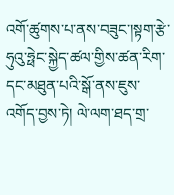འགོ་ཚུགས་པ་ནས་བཟུང་།སྟག་རྩེ་ཧུའུ་ཧྥེང་སྐྱེད་ཚལ་གྱིས་ཚན་རིག་དང་མཐུན་པའི་སྒོ་ནས་ཇུས་འགོད་བྱས་ཏེ། ལེ་ལག་ཐད་གྲ་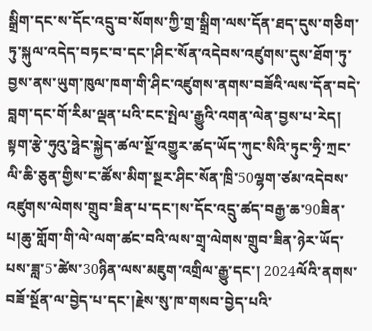སྒྲིག་དང་ས་དོང་འདྲུ་བ་སོགས་ཀྱི་གྲ་སྒྲིག་ལས་དོན་ཐད་དུས་གཅིག་ཏུ་སྐུལ་འདེད་བཏང་བ་དང་།ཤིང་སོན་འདེབས་འཛུགས་དུས་ཐོག་ཏུ་བྱས་ནས་ཡུག་ཁུལ་ཁག་གི་ཤིང་འཛུགས་ནགས་བཟོའི་ལས་དོན་བདེ་བླག་དང་གོ་རིམ་ལྡན་པའི་ངང་སྤེལ་རྒྱུའི་འགན་ལེན་བྱས་པ་རེད།
སྟག་རྩེ་ཧུའུ་ཧྥེང་སྐྱེད་ཚལ་སྔོ་འགྱུར་ཚད་ཡོད་ཀུང་སིའི་ཏུང་ཧྲི་ཀྲང་ལི་ཆི་ཅུན་གྱིས་ང་ཚོས་མིག་སྔར་ཤིང་སོན་ཁྲི་50ལྷག་ཙམ་འདེབས་འཛུགས་ལེགས་གྲུབ་ཟིན་པ་དང་།ས་དོང་འདྲུ་ཚད་བརྒྱ་ཆ་90ཟིན་པ།ཆུ་གློག་གི་ལེ་ལག་ཚང་བའི་ལས་གྲྭ་ལེགས་གྲུབ་ཟིན་ཉེར་ཡོད་པས་ཟླ་5་ཚེས་30ཉིན་ལས་མཇུག་འགྲིལ་རྒྱུ་དང་། 2024ལོའི་ནགས་བཟོ་སྔོན་ལ་བྱེད་པ་དང་།རྗེས་སུ་ཁ་གསབ་བྱེད་པའི་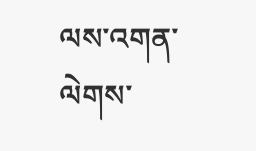ལས་འགན་ལེགས་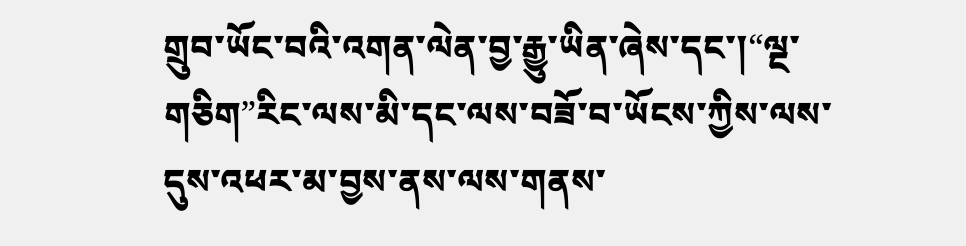གྲུབ་ཡོང་བའི་འགན་ལེན་བྱ་རྒྱུ་ཡིན་ཞེས་དང་།“ལྔ་གཅིག”རིང་ལས་མི་དང་ལས་བཟོ་བ་ཡོངས་ཀྱིས་ལས་དུས་འཕར་མ་བྱས་ནས་ལས་གནས་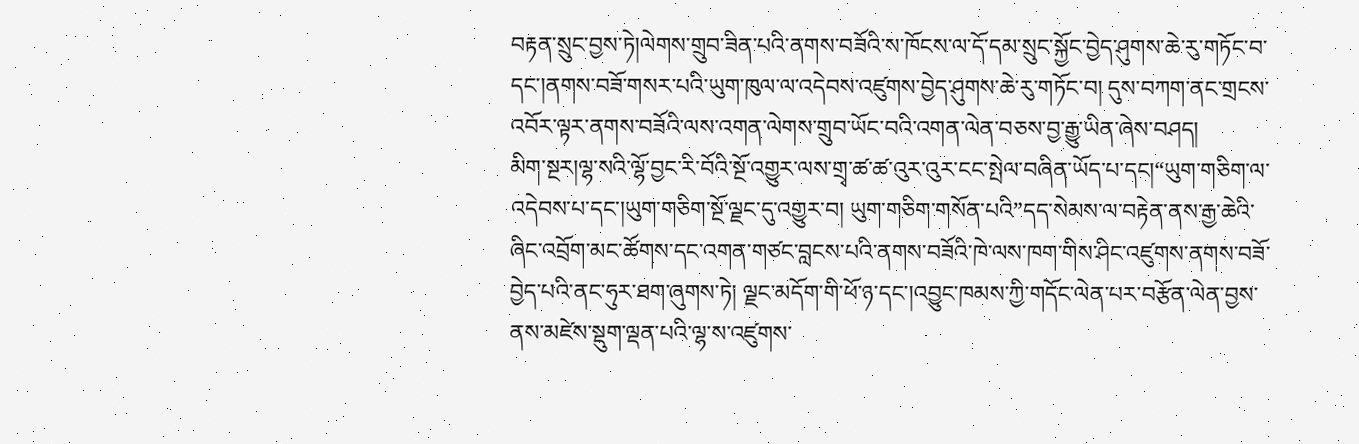བརྟན་སྲུང་བྱས་ཏེ།ལེགས་གྲུབ་ཟིན་པའི་ནགས་བཟོའི་ས་ཁོངས་ལ་དོ་དམ་སྲུང་སྐྱོང་བྱེད་ཤུགས་ཆེ་རུ་གཏོང་བ་དང་།ནགས་བཟོ་གསར་པའི་ཡུག་ཁུལ་ལ་འདེབས་འཛུགས་བྱེད་ཤུགས་ཆེ་རུ་གཏོང་བ། དུས་བཀག་ནང་གྲངས་འབོར་ལྟར་ནགས་བཟོའི་ལས་འགན་ལེགས་གྲུབ་ཡོང་བའི་འགན་ལེན་བཅས་བྱ་རྒྱུ་ཡིན་ཞེས་བཤད།
མིག་སྔར།ལྷ་སའི་ལྷོ་བྱང་རི་བོའི་སྔོ་འགྱུར་ལས་གྲྭ་ཚ་ཚ་འུར་འུར་ངང་སྤེལ་བཞིན་ཡོད་པ་དང།“ཡུག་གཅིག་ལ་འདེབས་པ་དང་།ཡུག་གཅིག་སྔོ་ལྗང་དུ་འགྱུར་བ། ཡུག་གཅིག་གསོན་པའི”དད་སེམས་ལ་བརྟེན་ནས་རྒྱ་ཆེའི་ཞིང་འབྲོག་མང་ཚོགས་དང་འགན་གཙང་བླངས་པའི་ནགས་བཟོའི་ཁེ་ལས་ཁག་གིས་ཤིང་འཛུགས་ནགས་བཟོ་བྱེད་པའི་ནང་ཧུར་ཐག་ཞུགས་ཏེ། ལྗང་མདོག་གི་ཕོ་ཉ་དང་།འབྱུང་ཁམས་ཀྱི་གདོང་ལེན་པར་བརྩོན་ལེན་བྱས་ནས་མཛེས་སྡུག་ལྡན་པའི་ལྷ་ས་འཛུགས་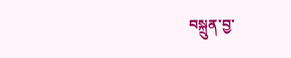བསྐྲུན་བྱ་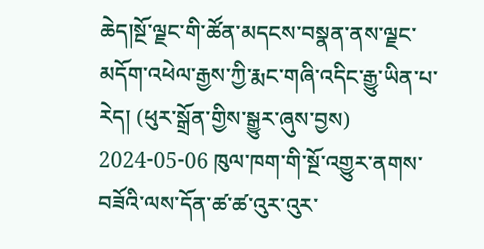ཆེད།སྔོ་ལྗང་གི་ཚོན་མདངས་བསྣན་ནས་ལྗང་མདོག་འཕེལ་རྒྱས་ཀྱི་རྨང་གཞི་འདིང་རྒྱུ་ཡིན་པ་རེད། (ཕུར་སྒྲོན་གྱིས་སྒྱུར་ཞུས་བྱས)
2024-05-06 ཁུལ་ཁག་གི་སྔོ་འགྱུར་ནགས་བཟོའི་ལས་དོན་ཚ་ཚ་འུར་འུར་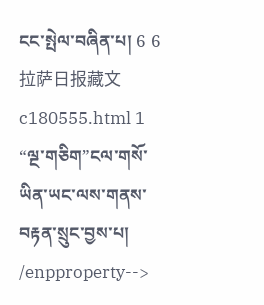ངང་སྤེལ་བཞིན་པ། 6 6 拉萨日报藏文 c180555.html 1 “ལྔ་གཅིག”ངལ་གསོ་ཡིན་ཡང་ལས་གནས་བརྟན་སྲུང་བྱས་པ། /enpproperty-->